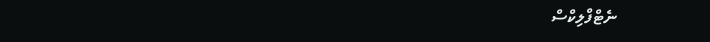ނެޓްފްލިކްސް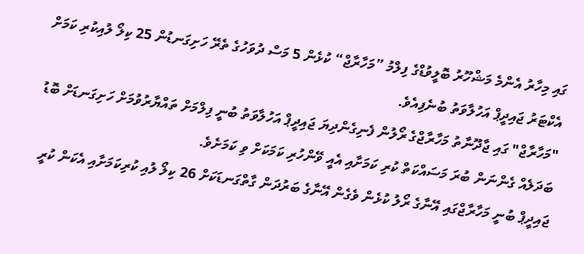ގައި މިހާރު އެންމެ މަޝްހޫރު ބޮލީވުޑްގެ ފިލްމު ”މަހާރާޖް“ ކުޅެން 5 މަސް ދުވަހުގެ ތެރޭ ހަށިގަނޑުން 25 ކިލޯ ލުއިކުރި ކަމަށް އެކްޓަރު ޖައިދީޕް އަހުލާވަތު ބުނެފިއެވެ.
"މަހާރާޖް" ގައި ޖާދޫނާތު މަހާރާޖްގެ ރޯލުން ފެނިގެންދިޔަ ޖައިދީޕް އަހުލާވަތު ބުނީ ފިލްމަށް ތައްޔާރުވުމަށް ހަށިގަނޑަށް ބޮޑު ބަދަލެއް ގެންނަން ބުރަ މަސައްކަތް ކުރި ކަމަށާއި އެއީ ވޭންހުރި ކަމަކަށް ވި ކަމަށެވެ.
ޖައިދީޕް ބުނީ މަހާރާޖްގައި އޭނާގެ ރޯލު ކުޅެން ވެގެން އޭނާގެ ބަރުދަން ގާތްގަނޑަކަށް 26 ކިލޯ ލުއި ކުރިކަމަށާއި އެކަން ކުރީ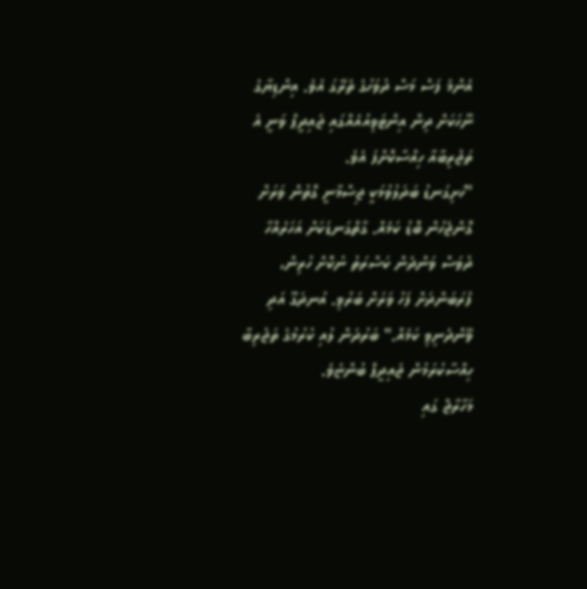އެންމެ ފަސް މަސް ދުވަހުގެ ތެރޭގަ އެވެ. އިންޑިޔާގެ ނޫހަކަށް ދިން އިންޓަވިއުއެއްގައި ޖައިދީޕް ވަނީ އެ ތަޖުރިބާއާ ހިއްސާކޮށްފަ އެވެ.
"ހަށިގަނޑު ބަދަލުވުމަކީ ޖިސްމާނީ ގޮތުން ވަރަށް ގޮންޖެހުން ބޮޑު ކަމެއް. ގާތްގަނޑަކަށް އަހަރެއްހާ ދުވަސް ވަންދެން ކަސްރަތު ނުކޮށް ހުރިން، ފުރަބަންދަށް ފަހު ވަރަށް ބަރުވި. އުނދަގޫ އަދި ވޭންދެނިވި ކަމެއް." ބަރުދަން ލުއި ކުރުމުގެ ތަޖުރިބާ ހިއްސާކުރަމުން ޖައިދީޕް ބުންޏެވެ.
މަހާރާޖް ގައި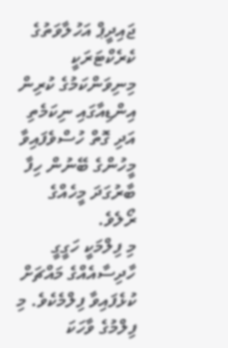ޖައިދީޕް އަހުލާވަތުގެ ކެރެކްޓަރަކީ މިނިވަންކަމުގެ ކުރިން އިންޑިއާގައި ނިކަމެތި އަދި ގޮތް ހުސްވެފައިވާ މީހުންގެ ބޭނުން ހިފާ ބާރުގަދަ މީހެއްގެ ރޯލެވެ.
މި ފިލްމަކީ ހަގީގީ ހާދިސާއެއްގެ މައްޗަށް ކުޅެފައިވާ ފިލްމެކެވެ. މި ފިލްމުގެ ވާހަކަ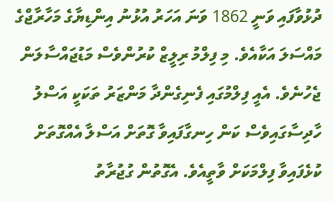ދުޅުވާފައި ވަނީ 1862 ވަނަ އަހަރު އުޅުނު އިންޑިޔާގެ މަހާރާޖްގެ މައްސަލަ އަކާއެވެ. މި ފިލްމު ރިލީޒް ކުރުންވެސް މަޑުޖައްސާލަން ޖެހުނެވެ. އެއީ ފިލްމުގައި ފެނިގެންދާ މަންޒަރު ތަކަކީ އަސްލު ހާދިސާގައިވެސް ކަން ހިނގާފައިވާ ގޮތަށް އަސްލާ އެއްގޮތަށް ކުޅެފައިވާ ފިލްމަކަށް ވާތީއެވެ. އެގޮތުން ގުޖުރާތު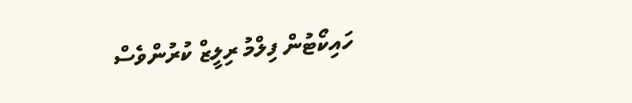ހައިކޯޓުން ފިލްމު ރިލީޒް ކުރުންވެސް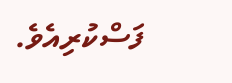ފަސްކުރިއެވެ.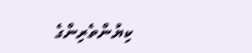ކިޔުންތެރިންގެ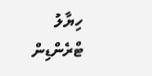ހިޔާލު
ޓްރެންޑިން